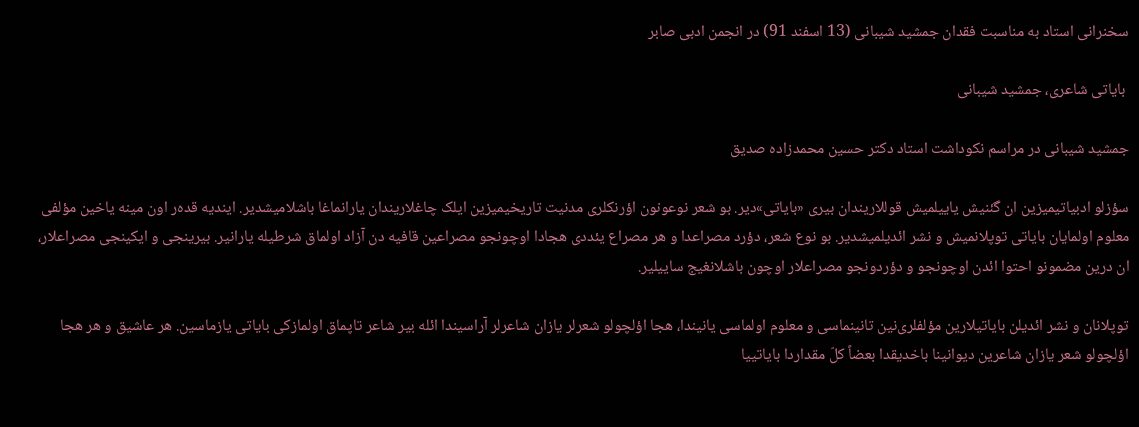سخنرانی استاد به مناسبت فقدان جمشید شیبانی (13 اسفند 91) در انجمن ادبی صابر

 بایاتی شاعری، جمشید شیبانی

جمشید شیبانی در مراسم نکوداشت استاد دکتر حسین محمدزاده صدیق

سؤزلو ادبیاتیمیزین ان گئنیش یاییلمیش قوللاریندان بیری «بایاتی»دیر. بو شعر نوعونون اؤرنکلری مدنیت تاریخیمیزین ایلک چاغلاریندان یارانماغا باشلامیشدیر. ایندیه قده‌ر اون مینه یاخین مؤلفی معلوم اولمایان بایاتی توپلانمیش و نشر ائدیلمیشدیر. بو نوع شعر، دؤرد مصراعدا و هر مصراع یئددی هجادا اوچونجو مصراعین قافیه دن آزاد اولماق شرطیله یارانیر. بیرینجی و ایکینجی مصراعلار، ان درین مضمونو احتوا ائدن اوچونجو و دؤردونجو مصراعلار اوچون باشلانغیج ساییلیر.

توپلانان و نشر ائدیلن بایاتیلارین مؤلفلری‌نین تانینماسی و معلوم اولماسی یانیندا، هجا اؤلچولو شعرلر یازان شاعرلر آراسیندا ائله بیر شاعر تاپماق اولمازکی بایاتی یازماسین. هر عاشیق و هر هجا اؤلچولو شعر یازان شاعرین دیوانینا باخدیقدا بعضاً کلّ مقداردا بایاتییا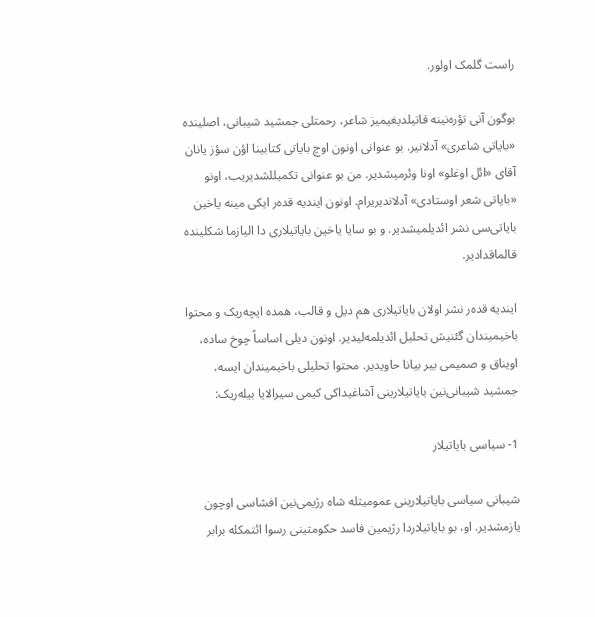راست گلمک اولور.

بوگون آنی تؤره‌نینه قاتیلدیغیمیز شاعر، رحمتلی جمشید شیبانی، اصلینده «بایاتی شاعری» آدلانیر. بو عنوانی اونون اوچ بایاتی کتابینا اؤن سؤز یانان آقای «ائل اوغلو» اونا وئرمیشدیر. من بو عنوانی تکمیللشدیریب، اونو «بایاتی شعر اوستادی» آدلاندیریرام. اونون ایندیه قده‌ر ایکی مینه یاخین بایاتی‌سی نشر ائدیلمیشدیر. و بو سایا یاخین بایاتیلاری دا الیازما شکلینده قالماقدادیر.

ایندیه قده‌ر نشر اولان بایاتیلاری هم دیل و قالب، همده ایچه‌ریک و محتوا باخیمیندان گئنیش تحلیل ائدیلمه‌لیدیر. اونون دیلی اساساً چوخ ساده، اویناق و صمیمی بیر بیانا حاویدیر. محتوا تحلیلی باخیمیندان ایسه، جمشید شیبانی‌نین بایاتیلارینی آشاغیداکی کیمی سیرالایا بیله‌ریک:

1- سیاسی بایاتیلار

شیبانی سیاسی بایاتیلارینی عمومیتله شاه رژیمی‌نین افشاسی اوچون یازمشدیر. او، بو بایاتیلاردا رژیمین فاسد حکومتینی رسوا ائتمکله برابر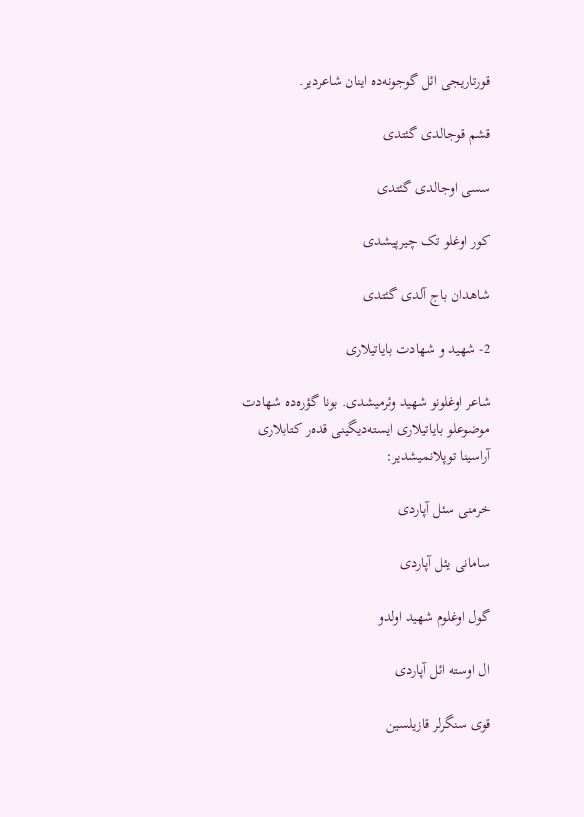قورتاریجی ائل گوجونه‌ده اینان شاعردیر.

قشم قوجالدی گئتدی

سسی اوجالدی گئتدی

کور اوغلو تک چیرپیشدی

شاهدان باج آلدی گئتدی

2- شهید و شهادت بایاتیلاری

شاعر اوغلونو شهید وئرمیشدی. بونا گؤره‌ده شهادت موضوعلو بایاتیلاری ایسته‌دیگینی قده‌ر کتابلاری آراسینا توپلانمیشدیر:

خرمنی سئل آپاردی

سامانی یئل آپاردی

گول اوغلوم شهید اولدو

ال اوسته ائل آپاردی

قوی سنگرلر قازیلسین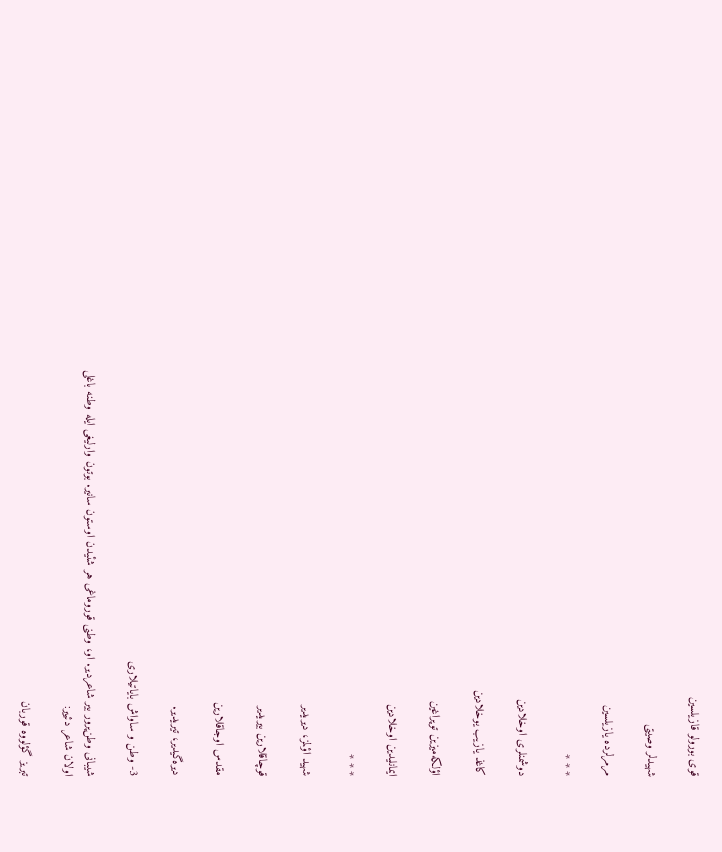قوی بورولو قازیلسین

شهیدلر وصیتی

مرمرلرده یازیلسین

* * *

دوشمنلری اوخلادین

کاغذ یازیب یوخلادین

اؤلکه‌میزین توپراغین

ایمانلیدین اوخلادین

* * *

شهید اؤلمز، دیریدیر

قوچاقلارین بیریدیر

مقدس اوجاقلارین

دیره‌گیدیر، تیریدیر.

3- وطن و ساواش بایاتیلاری

شیبانی وطن‌پرور بیر شاعردیر. او، وطنی قوروماغی هر شئیدن اوستون سانیر. بوتون وارلیغی ایله وطنه باغلی اولان شاعر دئییر:

تبریز گؤلووه قوربان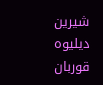شیرین دیلیوه قوربان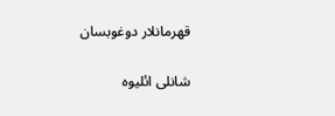قهرمانلار دوغوبسان

شانلی ائلیوه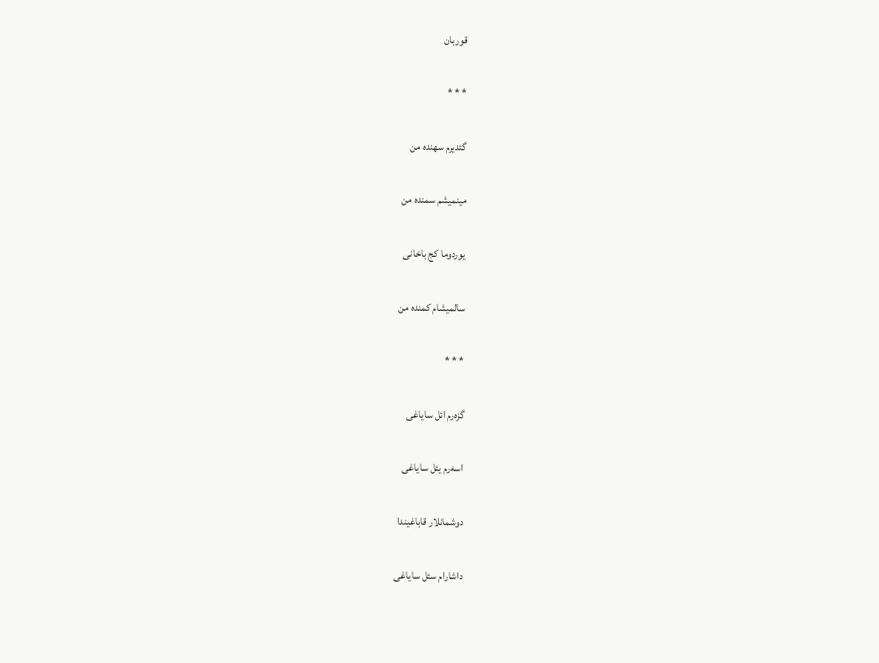قوربان

* * *

گئدیرم سهنده من

مینمیشم سمنده من

یوردوما کج باخانی

سالمیشام کمنده من

* * *

گزه‌رم ائل سایاغی

اسه‌رم یئل سایاغی

دوشمانلار قاباغیندا

داشارام سئل سایاغی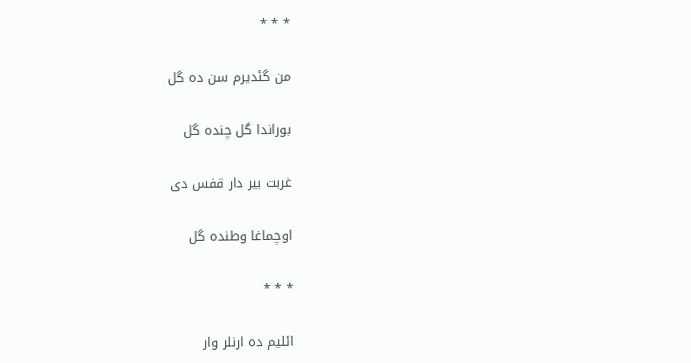* * *

من گئدیرم سن ده گل

بوراندا گل چنده گل

غربت بیر دار قفس دی

اوچماغا وطنده گل

* * *

ائلیم ده ارنلر وار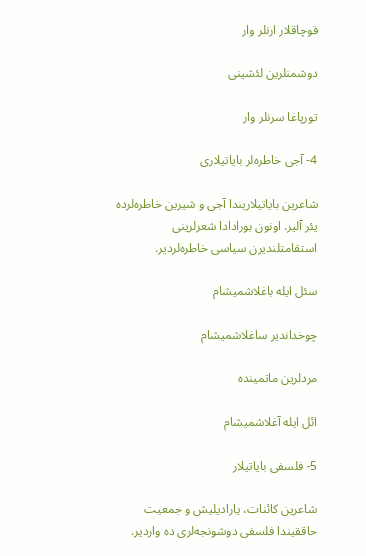قوچاقلار ارنلر وار

دوشمنلرین لئشینی

تورپاغا سرنلر وار

4- آجی خاطره‌لر بایاتیلاری

شاعرین بایاتیلاریندا آجی و شیرین خاطره‌لرده یئر آلیر. اونون بورادادا شعرلرینی استقامتلندیرن سیاسی خاطره‌لردیر.

سئل ایله باغلاشمیشام

چوخداندیر ساغلاشمیشام

مردلرین ماتمینده

ائل ایله آغلاشمیشام

5- فلسفی بایاتیلار

شاعرین کائنات، یارادیلیش و جمعیت حاققیندا فلسفی دوشونجه‌لری ده واردیر.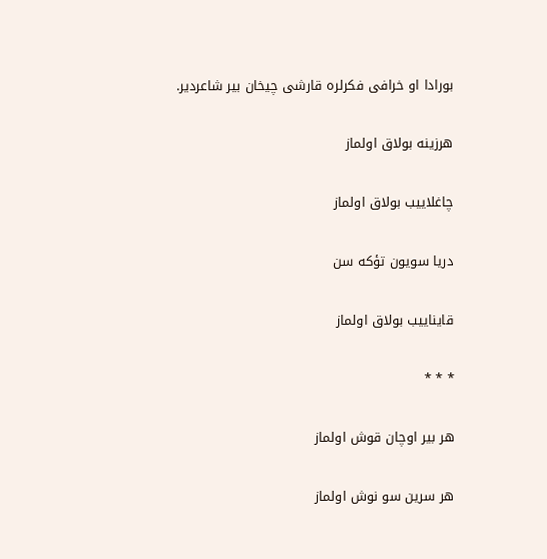بورادا او خرافی فکرلره قارشی چیخان بیر شاعردیر.

هرزینه بولاق اولماز

چاغلاییب بولاق اولماز

دریا سویون تؤکه سن

قایناییب بولاق اولماز

* * *

هر بیر اوچان قوش اولماز

هر سرین سو نوش اولماز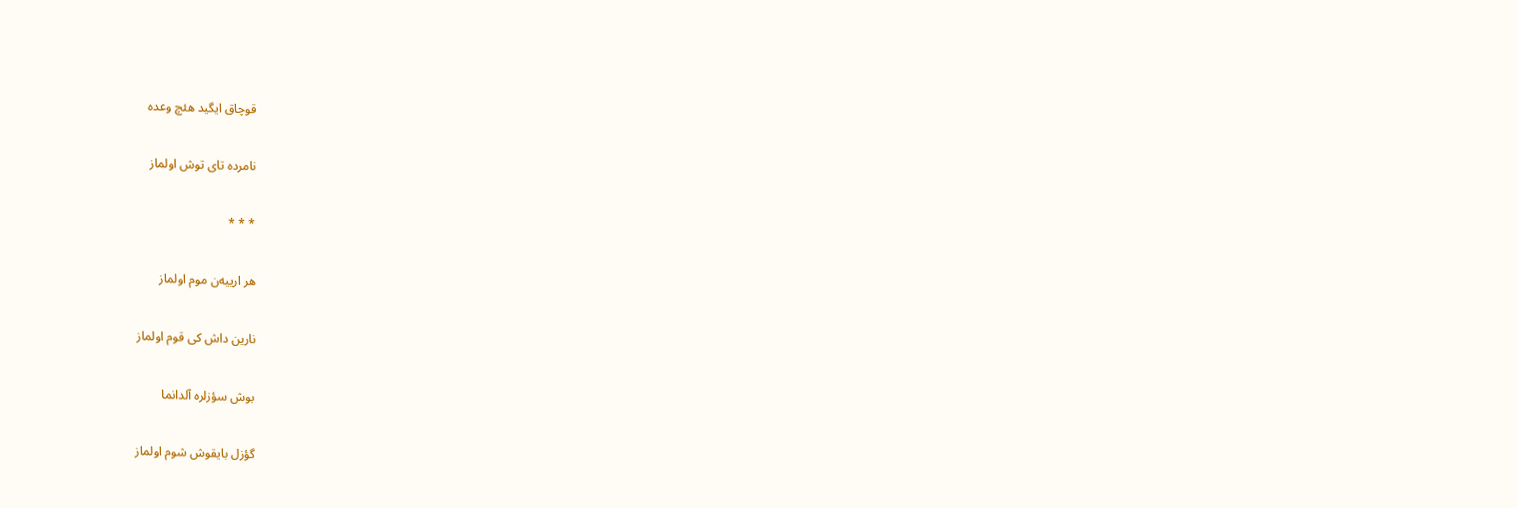قوچاق ایگید هئچ وعده

نامرده تای توش اولماز

* * *

هر ارییه‌ن موم اولماز

نارین داش کی قوم اولماز

بوش سؤزلره آلدانما

گؤزل بایقوش شوم اولماز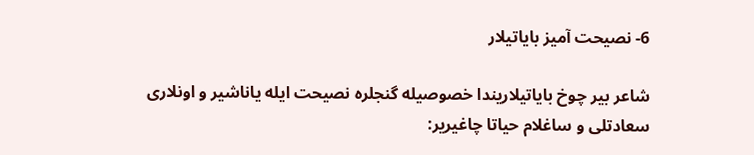6- نصیحت آمیز بایاتیلار

شاعر بیر چوخ بایاتیلاریندا خصوصیله گنجلره نصیحت ایله یاناشیر و اونلاری سعادتلی و ساغلام حیاتا چاغیریر: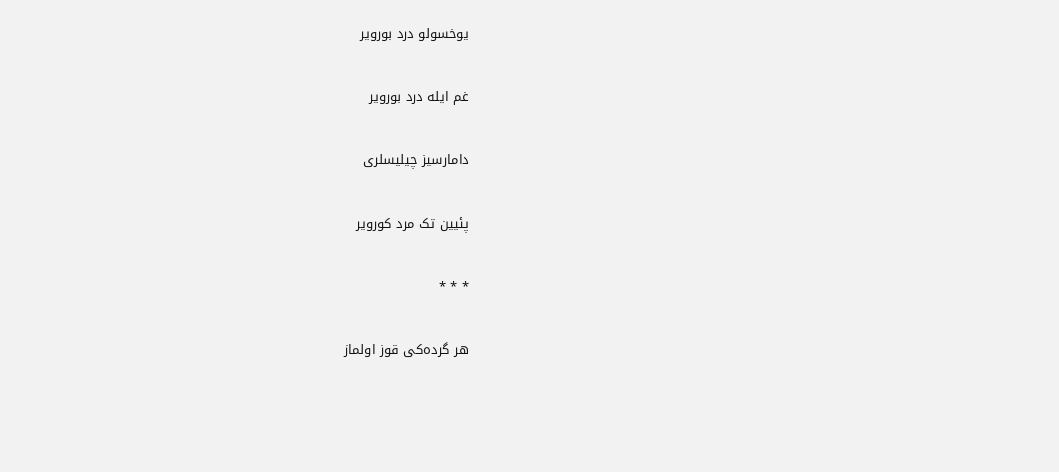یوخسولو درد بورویر

غم ایله درد بورویر

دامارسیز چیلیسلری

پئیین تک مرد کورویر

* * *

هر گرده‌کی قوز اولماز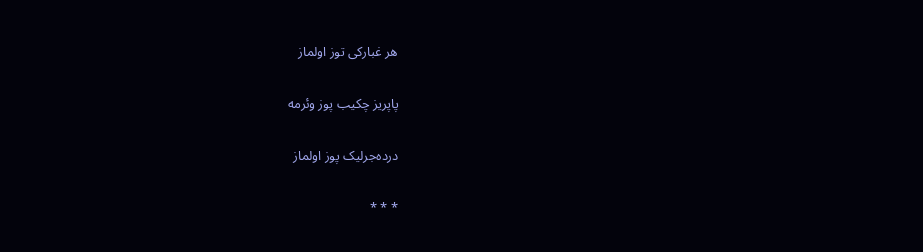هر غبارکی توز اولماز

پاپریز چکیب پوز وئرمه

درده‌جرلیک پوز اولماز

* * *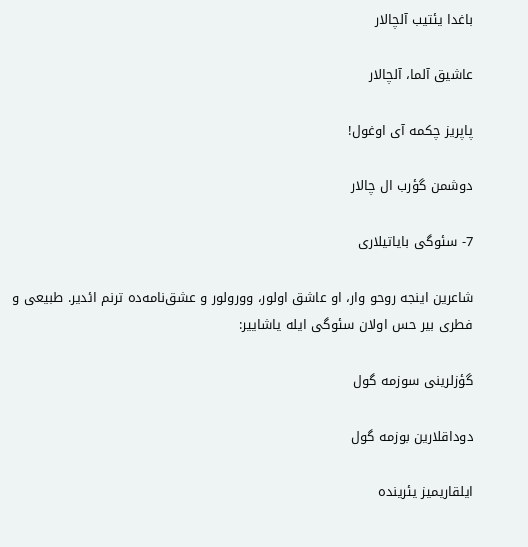باغدا یئتیب آلچالار

عاشیق آلما، آلچالار

پاپریز چکمه آی اوغول!

دوشمن گؤرب ال چالار

7- سئوگی بایاتیلاری

شاعرین اینجه روحو وار، او عاشق اولور، وورولور و عشق‌نامه‌ده ترنم ائدیر. طبیعی و فطری بیر حس اولان سئوگی ایله یاشاییر:

گؤزلرینی سوزمه گول

دوداقلارین بوزمه گول

ایلقاریمیز یئرینده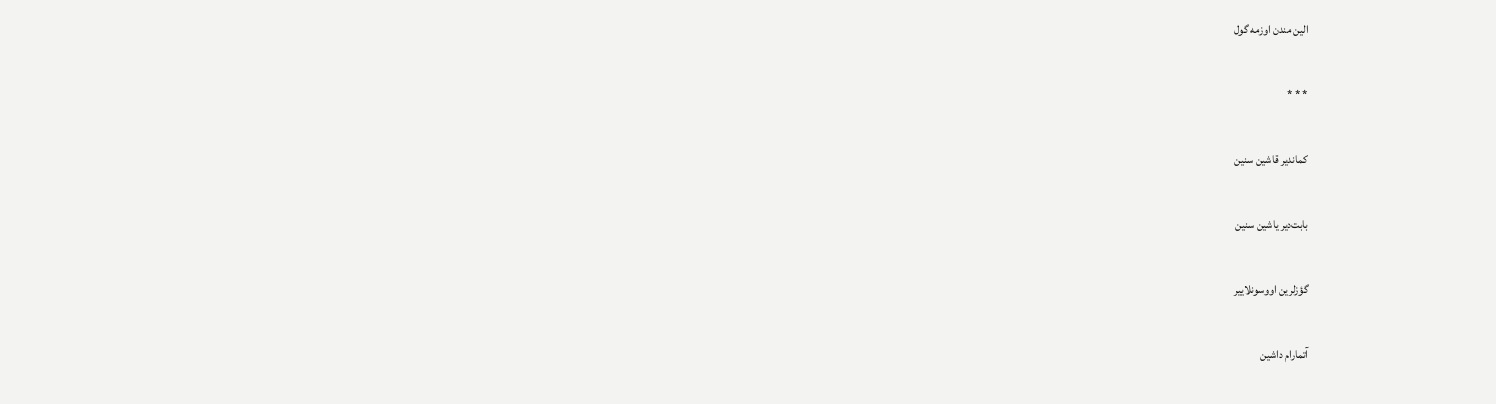الین مندن اوزمه گول

* * *

کماندیر قاشین سنین

بابت‌دیر یاشین سنین

گؤزلرین اووسونلاییر

آتمارام داشین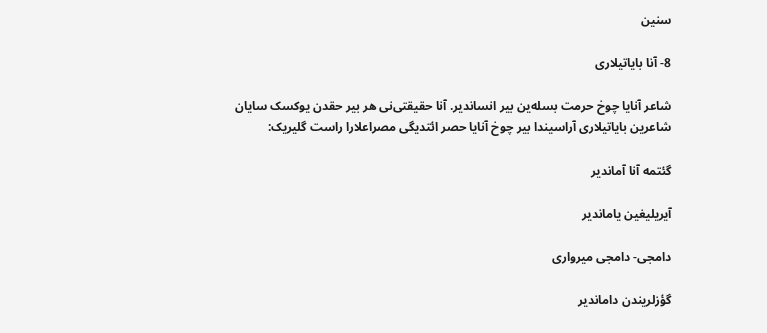سنین

8- آنا بایاتیلاری

شاعر آنایا چوخ حرمت بسله‌ین بیر انساندیر. آنا حقیقتی‌نی هر بیر حقدن یوکسک سایان شاعرین بایاتیلاری آراسیندا بیر چوخ آنایا حصر ائتدیگی مصراعلارا راست گلیریک:

گئتمه آنا آماندیر

آیریلیغین یاماندیر

دامجی- دامجی میرواری

گؤزلریندن داماندیر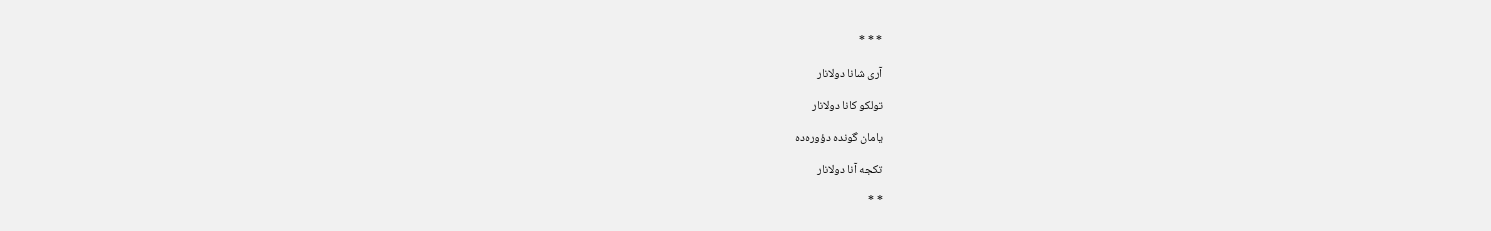* * *

آری شانا دولانار

تولکو کانا دولانار

یامان گونده دؤوره‌ده

تکجه آنا دولانار

* *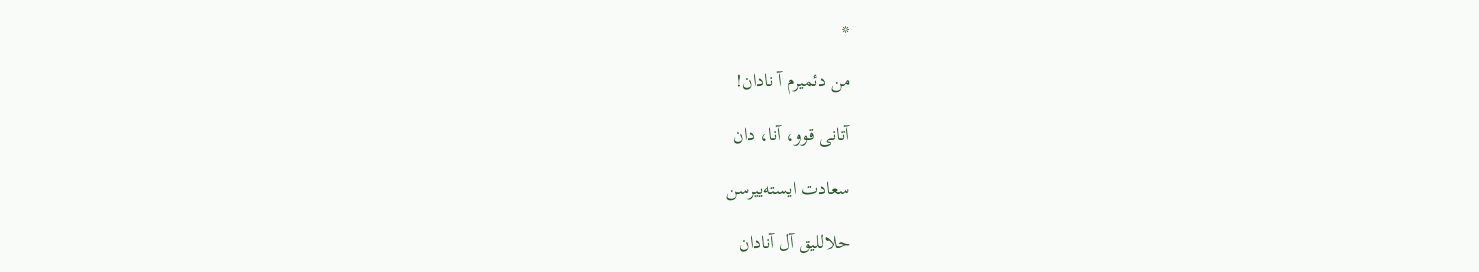*

من دئمیرم آ نادان!

آتانی قوو، آنا، دان

سعادت ایسته‌ییرسن

حلاللیق آل آنادان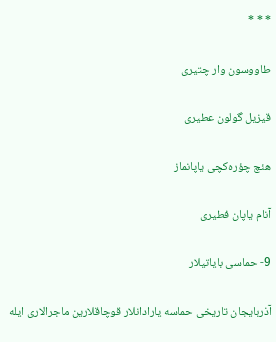* * *

طاووسون وار چتیری

قیزیل گولون عطیری

هئچ چؤره‌کچی یاپانماز

آنام یاپان فطیری

9- حماسی بایاتیلار

آذربایجان تاریخی حماسه یارادانلار قوچاقلارین ماجرالاری ایله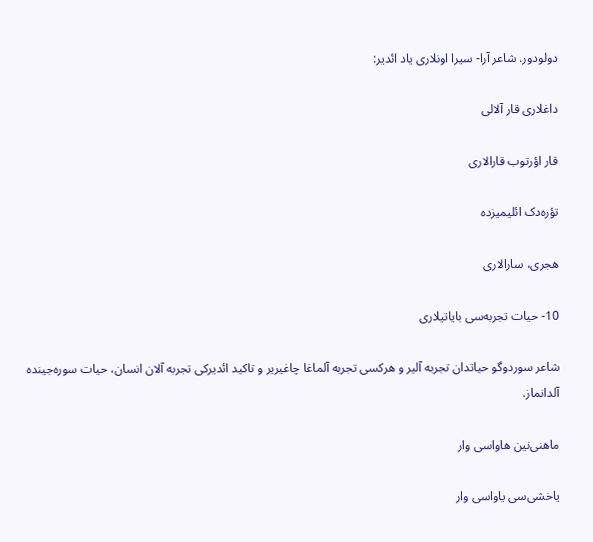دولودور. شاعر آرا- سیرا اونلاری یاد ائدیر:

داغلاری قار آلالی

قار اؤرتوب قارالاری

تؤره‌دک ائلیمیزده

هجری، سارالاری

10- حیات تجربه‌سی بایاتیلاری

شاعر سوردوگو حیاتدان تجربه آلیر و هرکسی تجربه آلماغا چاغیریر و تاکید ائدیرکی تجربه آلان انسان، حیات سوره‌جینده آلدانماز.

ماهنی‌نین هاواسی وار

یاخشی‌سی یاواسی وار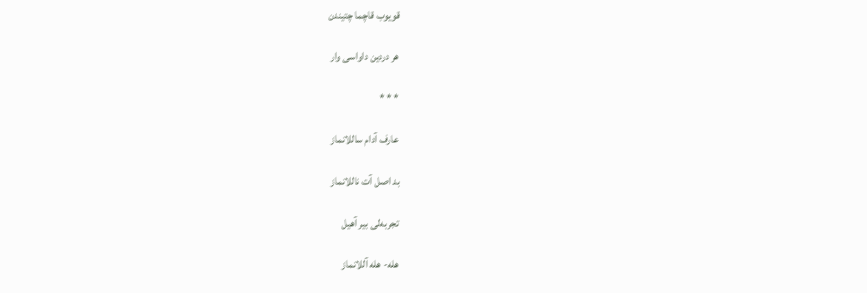قویوب قاچما چتیندن

هر دردین داواسی وار

* * *

عارف آدام ساللانماز

بد اصل آت ناللانماز

تجربه‌لی بیر آهیل

هله- هله آللانماز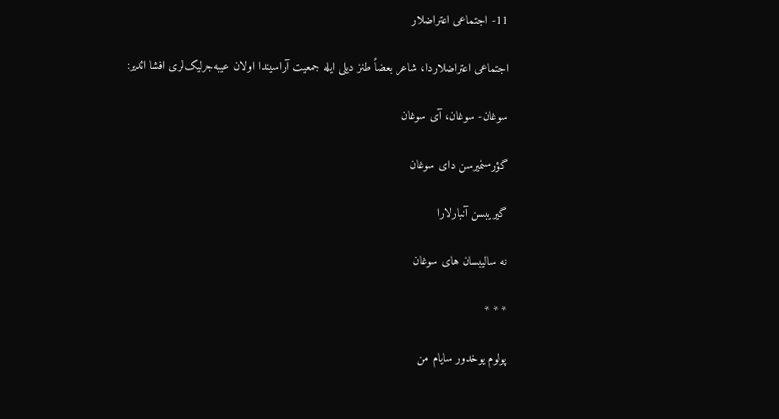11- اجتماعی اعتراضلار

اجتماعی اعتراضلاردا، شاعر بعضاً طنز دیلی ایله جمعیت آراسیندا اولان عیبه‌جرلیک‌لری افشا ائدیر:

سوغان- سوغان، آی سوغان

گؤرسنمیرسن دای سوغان

گیریبسن آنبارلارا

نه سالیبسان های سوغان

* * *

پولوم یوخدور سایام من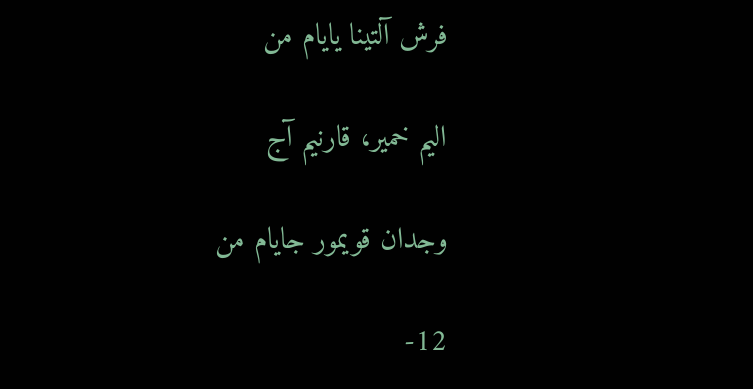فرش آلتینا یایام من

الیم خمیر، قارنیم آج

وجدان قویمور جایام من

12-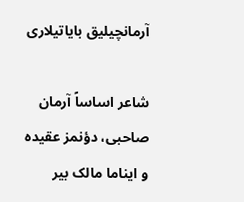آرمانچیلیق بایاتیلاری

شاعر اساساً آرمان صاحبی، دؤنمز عقیده و ایناما مالک بیر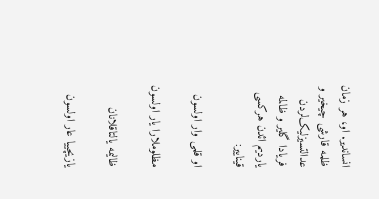انساندیر. او، هر زمان ظلمه قارشی چیخیر و عدالتسیزلیک‌لردن فریادا گلیر و ظالمه یاردیم ائدن هرکسی قیناییر:

او قلمی وار اولسون

مظلوملارا یار اولسون

ظالیمه یالتاقلانان

یازیچییا عار اولسون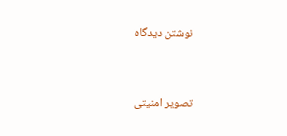نوشتن دیدگاه


تصویر امنیتی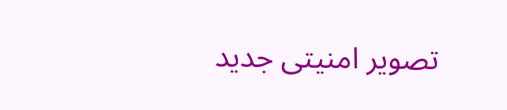تصویر امنیتی جدید